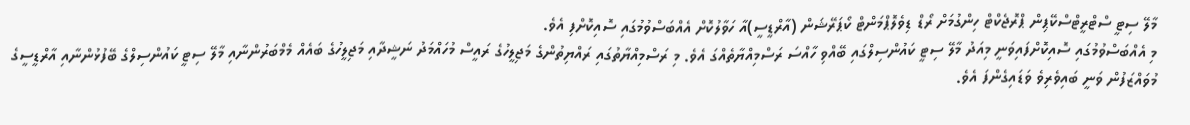މާލޭ ސިޓީ ސްޓްރީޓްސްކޭޕިން ޕްރޮޖެކްޓް ހިންގުމަށް ރޯޑް ޑިވެލޮޕްމަންޓް ކޯޕަރޭޝަން (އާރްޑީސީ)އާ ހަވާލުކޮށް އެއްބަސްވުމުގައި ސޮއިކޮށްފި އެވެ.
މި އެއްބަސްވުމުގައި ސޮއިކޮށްފައިވަނީ މިއަދު މާލޭ ސިޓީ ކައުންސިލްގައި ބޭއްވި ހާއްސަ ރަސްމިއްޔާތެއްގަ އެވެ. މި ރަސްމިއްޔާތުގައި ރައްޔިތުންގެ މަޖިލީހުގެ ރައީސް މުހައްމަދު ނަޝީދާއި މަޖިލީހުގެ ބައެއް މެމްބަރުންނާއި މާލޭ ސިޓީ ކައުންސިލްގެ ބޭފުޅުންނާއި އާރްޑީސީގެ މުވައްޒަފުން ވަނީ ބައިވެރިވެ ވަޑައިގެންފަ އެވެ.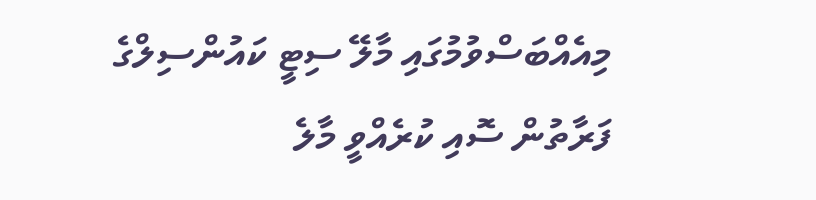މިއެއްބަސްވުމުގައި މާލޭ ސިޓީ ކައުންސިލްގެ ފަރާތުން ސޮއި ކުރެއްވީ މާލެ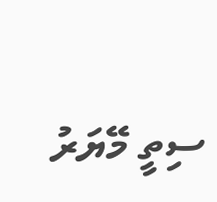ސިތީ މޭޔަރު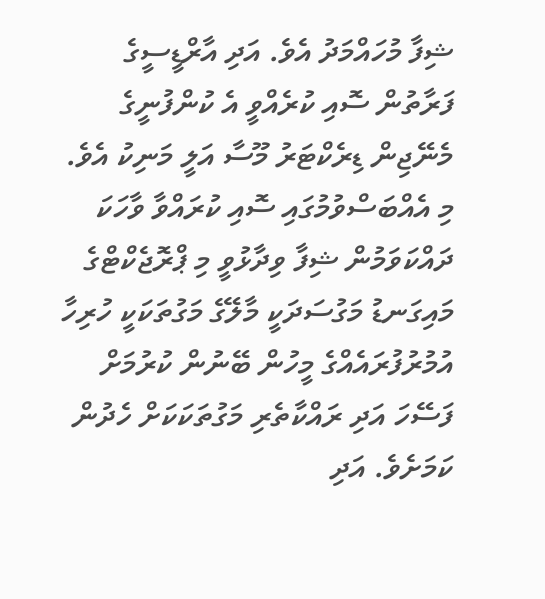ޝިފާ މުހައްމަދު އެވެ. އަދި އާރްޑީސީގެ ފަރާތުން ސޮއި ކުރެއްވީ އެ ކުންފުނީގެ މެނޭޖިން ޑިރެކްޓަރު މޫސާ އަލީ މަނިކު އެވެ.
މި އެއްބަސްވުމުގައި ސޮއި ކުރައްވާ ވާހަކަ ދައްކަވަމުން ޝިފާ ވިދާޅުވީ މި ޕްރޮޖެކްޓްގެ މައިގަނޑު މަގުސަދަކީ މާލޭގެ މަގުތަކަކީ ހުރިހާ އުމުރުފުރައެއްގެ މީހުން ބޭނުން ކުރުމަށް ފަސޭހަ އަދި ރައްކާތެރި މަގުތަކަކަށް ހެދުން ކަމަށެވެ. އަދި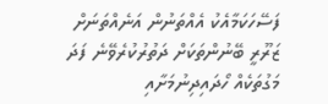ފަސޭހަކަމާއެކު އެއްތަނުން އަނެއްތަނަށް ޒަރޫރީ ބޭނުންތަކަށް ދަތުރުކުރެވޭނެ ފަދަ މަގުތަކެއް ހޯދައިދިނުމަށާއި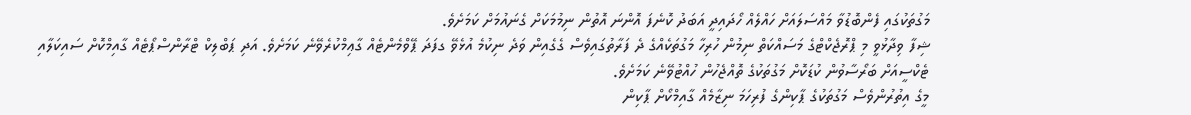މަގުތަކުގައި ފެންބޮޑުވާ މައްސަލައަށް ހައްލެއް ހޯދައިދީ އަބަދު ކޮނެފަ އޮންނަ އޮތުން ނިމުމަކަށް ގެނައުމަށް ކަމަށެވެ.
ޝިފާ ވިދާޅުވީ މި ޕްރޮޖެކްޓްގެ މަސައްކަތް ނިމުން ހުރިހާ މަގުތަކެއްގެ ދެ ފަރާތުގައިވެސް ގެގެއިން ވަދެ ނިކުމެ އުޅެވޭ ގފަދަ ޕޭވްމެންޓެއް ގާޢިމްކުރެވޭނެ ކަމަށެވެ. އަދި ޕަބްލިކް ޓްރާންސްޕޯޓެއް ގާއިމްކޮށް ސައިކަލާއި ޓެކްސީއަށް ބަރޯސާވުން ކުޑަކޮށް މަގުތަކުގެ ތޮއްޖެހުން ހުއްޓުވޭނެ ކަމަށެވެ.
މީގެ އިތުރުންވެސް މަގުތަކުގެ ޕާކިންގެ ފުރިހަމަ ނިޒާމެއް ގާއިމްކޯށް ޕާކިން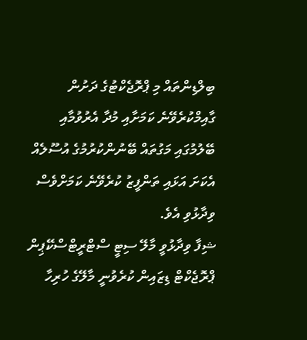ބިލްޑިންތައް މި ޕްރޮޖެކްޓުގެ ދަށުން ގާއިމްކުރެވޭނެ ކަމަށާއި މުދާ އެރުވުމާއި ބޭލުމުގައި މަގުތައް ބޭނުންކުރުމުގެ އުސޫލެއް އެކަށަ އަޅައި ތަންފީޒު ކުރެވޭނެ ކަމަށްވެސް ވިދާޅުވި އެވެ.
ޝިފާ ވިދާޅުވީ މާލޭ ސިޓީ ސްޓްރީޓްސްކޭޕިން ޕްރޮޖެކްޓް ޑިޒައިން ކުރެވުނީ މާލޭގެ ހުރިހާ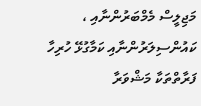މަޖިލީސް މެމްބަރުންނާއި ، ކައުންސިލަރުންނާއި ކަމާގުޅޭ ހުރިހާ ފަރާތްތަކާ މަޝްވަރާ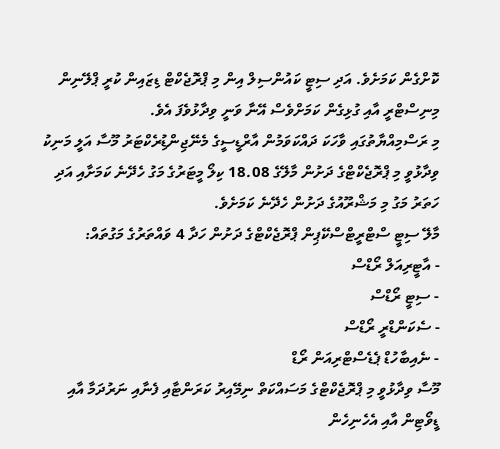ކޮށްގެން ކަމަށެވެ. އަދި ސިޓީ ކައުންސިލް އިން މި ޕްރޮޖެކްޓް ޑިޒައިން ކުރީ ޕްލޭނިން މިނިސްޓްރީ އާއި ގުޅިގެން ކަމަށްވެސް އޭނާ ވަނީ ވިދާޅުވެފަ އެވެ.
މި ރަސްމިއްޔާތުގައި ވާހަކަ ދައްކަވަމުން އާރްޑީސީގެ މެނޭޖިންޑިުރެކްޓަރު މޫސާ އަލީ މަނިކު ވިދާޅުވީ މި ޕްރޮޖެކްޓްގެ ދަށުން މާލޭގެ 18.08 ކިލޯ މީޓަރުގެ މަގު ހެދޭނެ ކަމަށާއި އަދި ހަތަރު މަގު މި މަޝްރޫއުގެ ދަށުން ހެދޭނެ ކަމަށެވެ.
މާލޭ ސިޓީ ސްޓްރީޓްސްކޭޕިން ޕްރޮޖެކްޓްގެ ދަށުން ހަދާ 4 ވައްތަރުގެ މަގުތައް:
- އާޓީރިއަލް ރޯޑްސް
- ސިޓީ ރޯޑްސް
- ސެކަންޑްރީ ރޯޑްސް
- ނެއިބާހުޑް ޕެޑެސްޓްރިއަން ރޯޑް
މޫސާ ވިދާޅުވީ މި ޕްރޮޖެކްޓްގެ މަސައްކަތް ނިމޭއިރު ކަރަންޓާއި ފެނާއި ނަރުދަމާ އާއި ޑީވޯޓިން އާއި އެހެނިހެން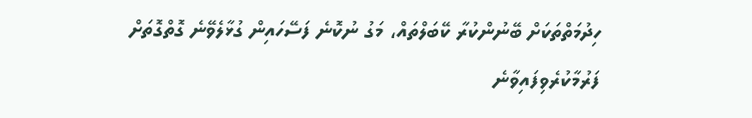ހިދުމަތްތަކަށް ބޭނުންކުރާ ކޭބަލްތައް، މަގު ނުކޮނެ ފަސޭހައިން ގުޅާލެވޭނެ ގޮތްގޮތަށް ފަރުމާކުރެވިފައިވާނެ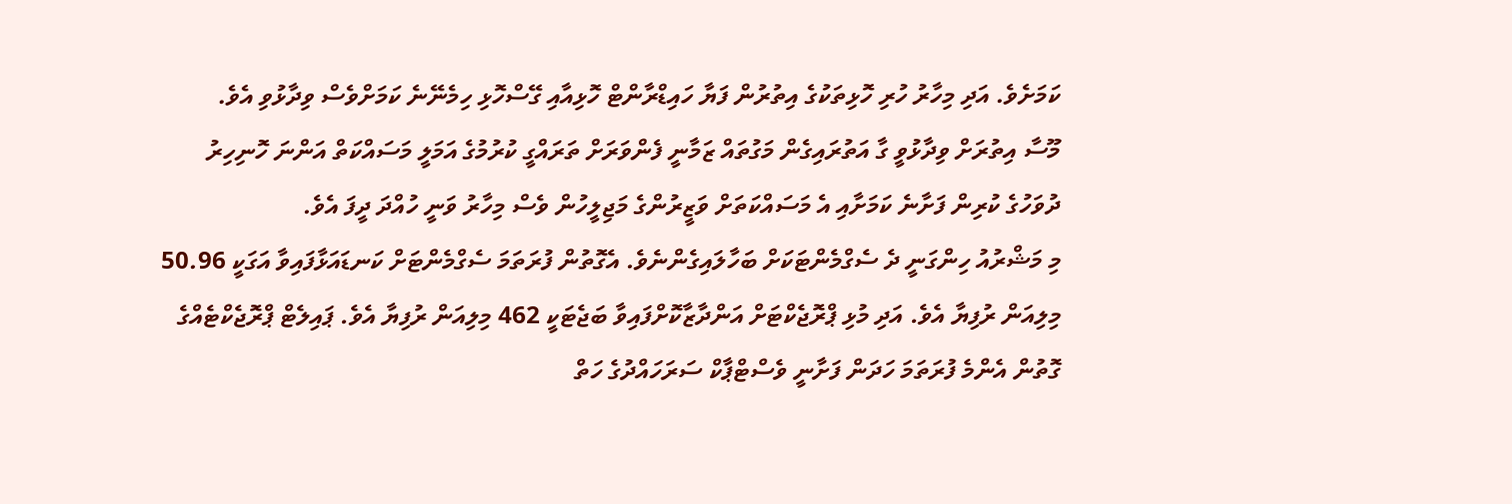ކަމަށެވެ. އަދި މިހާރު ހުރި ހޮޅިތަކުގެ އިތުރުން ފަޔާ ހައިޑްރާންޓް ހޮޅިއާއި ގޭސްހޮޅި ހިމެނޭނެ ކަމަށްވެސް ވިދާޅުވި އެވެ.
މޫސާ އިތުރަށް ވިދާޅުވީ ގާ އަތުރައިގެން މަގުތައް ޒަމާނީ ފެންވަރަށް ތަރައްގީ ކުރުމުގެ އަމަލީ މަސައްކަތް އަންނަ ހޮނިހިރު ދުވަހުގެ ކުރިން ފަށާނެ ކަމަށާއި އެ މަސައްކަތަށް ވަޒީރުންގެ މަޖިލީހުން ވެސް މިހާރު ވަނީ ހުއްދަ ދީފަ އެވެ.
މި މަޝްރުއު ހިންގަނީ ދެ ސެގްމެންޓަކަށް ބަހާލައިގެންނެވެ. އެގޮތުން ފުރަތަމަ ސެގްމެންޓަށް ކަނޑައަޅާފައިވާ އަގަކީ 50.96 މިލިއަން ރުފިޔާ އެވެ. އަދި މުޅި ޕްރޮޖެކްޓަށް އަންދާޒާކޮށްފައިވާ ބަޖެޓަކީ 462 މިލިއަން ރުފިޔާ އެވެ. ޕައިލެޓް ޕްރޮޖެކްޓެއްގެ ގޮތުން އެންމެ ފުރަތަމަ ހަދަން ފަށާނީ ވެސްޓްޕާކް ސަރަހައްދުގެ ހަތް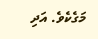މަގެކެވެ. އަދި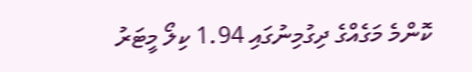ކޮންމެ މަގެއްގެ ދިގުމިނުގައި 1.94 ކިލޯ މީޓަރު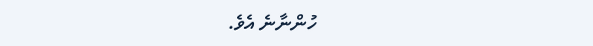ހުންނާނެ އެވެ.